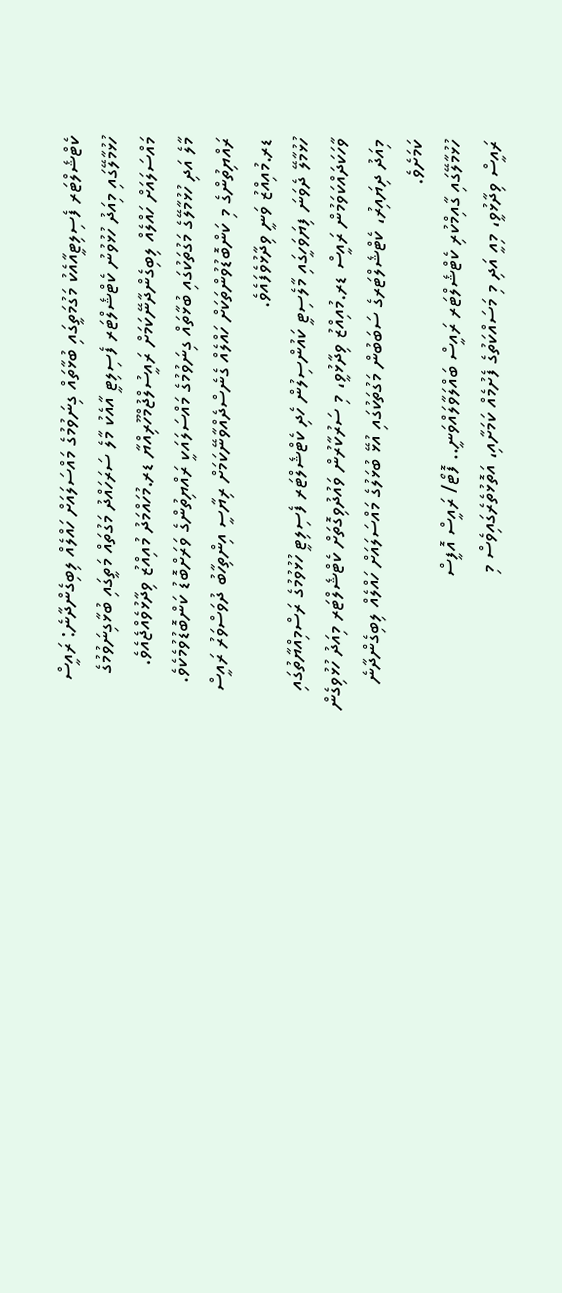ކެޓްޝެލްޓަރ ފެސިލިޓީއާއެކު މަގުމަތީގައި ބުޅާތައް ގިނަވުމުގެ މައްސަލައަށް ހައްލެއް ލިބިގެންދާނެ: ރައީސް
ހުޅުމާލޭގައި މިއަދު ހުޅުވުނު ކެޓްޝެލްޓަރ ފެސިލިޓީ އާއެކު މާލެ ސަރަހައްދު މަގުތައް މަތީގައި ބުޅާގިނަވުމުގެ މައްސަލައަށް ހައްލެއް ލިބިގެންދާނޭކަމަށް ރައީސުލްޖުމްހޫރިއްޔާ ޑރ.މުހައްމަދު މުއިއްޒު ވިދާޅުވެއްޖެއެވެ.
މާލެ އަދި ހުޅުމާލޭގެ މަގުތަކުގައި ބުޅާތައް ގިނަވުމުގެ މައްސަލައަކީ ރައްޔިތުންގެ ވަރަށްބޮޑު ކަންބޮޑުވުމެކެވެ. ރައްޔިތުންގެ މި ކަންބޮޑުވުންތަކަށް ހައްލެއް ގެނެސްދެއްވާނޭކަމަށް ރިޔާސީ އިންތިހާބު ދުވަސްވަރު ރައީސް ޑރ.މުއިއްޒު ވަނީ ވިދާޅުވެފައެވެ.
ހުޅުމާލޭ ދެވަނަ ފިޔަވަހީގައި މާލެސިޓީ ކައުންސިލުން ހެދި ކެޓްޝެލްޓަރ ފެސިލިޓީ ހުޅުވުމުގެ ރަސްމިއްޔާތުގައި ވާހަކަދައްކަވަމުން ރައީސް ޑރ.މުއިއްޒު ވިދާޅުވީ، މި ސަރުކާރުން ވައުދުވިގޮތަށް ކެޓްޝެލްޓަރ މިއަދު ހުޅުވިގެން މިއަދު ދިޔައިރު، ކެޓްޝެލްޓަރގެ ސަބަބުން މަގުތަކުގައި އުޅޭ ބުޅަލުގެ މައްސަލައަށް ހައްލެއް ލިބިގެންދާނެ ކަމަށެވެ.
ހުޅުމާލޭގައި ގާއިމްކުރި ކެޓްޝެލްޓަރ ރައީސް ބައްލަވާލައްވަނީ.. ފޮޓޯ/ ރައީސް އޮފީސް
ރައީސް ވިދާޅުވީ، މިއީ އަދި މި މަސައްކަތުގެ ފެށުމެއް ކަމަށާއި، އަތޮޅުތެރެގައިވެސް މި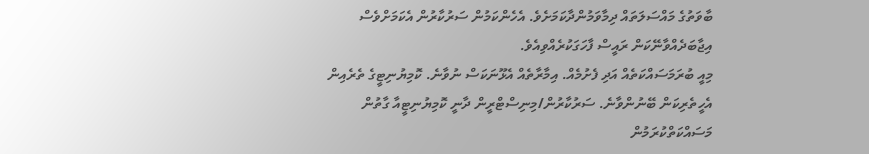ބާވަތުގެ މައްސަލަތައް ދިމާވަމުންދާކަމަށެވެ. އެހެންކަމުން ސަރުކާރުން އެކަމަށްވެސް އިޖާބަދެއްވާނޭކަން ރައީސް ފާހަގަކުރެއްވިއެވެ.
މިއީ ބުރަމަސައްކަތެއް އަދި ފެށުމެއް. އިމާރާތެއް އެޅޫނަކަސް ނުވާނެ. ކޮމިޔުނިޓީގެ ތެރެއިން އެހީތެރިކަން ބޭނުންވާނެ. ސަރުކާރުން/މިނިސްޓްރީން ދާނީ ކޮމިޔުނިޓީއާ ގާތުން މަސައްކަތްކުރަމުން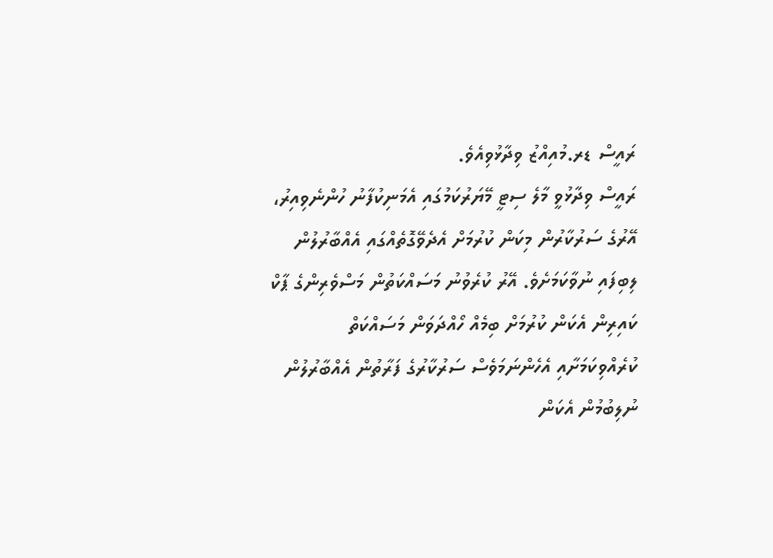ރައީސް ޑރ.މުއިއްޒު ވިދާޅުވިއެވެ.
ރައީސް ވިދާޅުވީ މާލެ ސިޓީ މޭޔަރުކަމުގައި އެމަނިކުފާނު ހުންނެވިއިރު، އޭރުގެ ސަރުކާރުން މިކަން ކުރުމަށް އެދެވޭގޮތެއްގައި އެއްބާރުލުން ލިބިފައި ނުވާކަމަށެވެ. އޭރު ކުރެވުނު މަސައްކަތުން މަސްވެރިންގެ ޕާކް ކައިރިން އެކަން ކުރުމަށް ބިމެއް ހޯއްދަވަން މަސައްކަތް ކުރެއްވިކަމަށާއި އެހެންނަމަވެސް ސަރުކާރުގެ ފަރާތުން އެއްބާރުލުން ނުލިބުމުން އެކަން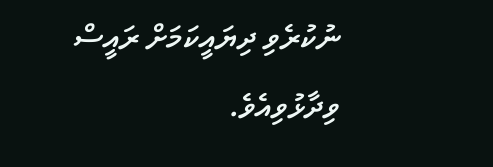ނުކުރެވި ދިޔައީކަމަށް ރައީސް ވިދާޅުވިއެވެ.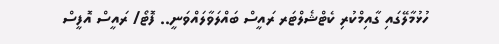ހުޅުމާލޭގައި ގާއިމްކުރި ކެޓްޝެލްޓަރ ރައީސް ބައްލަވާލައްވަނީ.. ފޮޓޯ/ ރައީސް އޮފީސް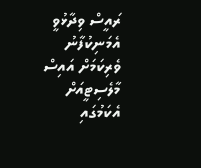ރައީސް ވިދާޅުވީ އެމަނިކުފާނު ވެރިކަމަށް އައިސް މާލެސިޓީއަށް އެކަމުގައި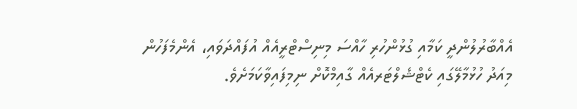އެއްބާރުލުންދީ ކަމާއި ގުޅުންހުރި ހާއްސަ މިނިސްޓްރީއެއް އުފައްދަވައި، އެންމެފަހުން މިއަދު ހުޅުމާލޭގައި ކެޓްޝެލްޓަރއެއް ގާއިމްކޮށް ނިމިފައިވާކަމަށެވެ.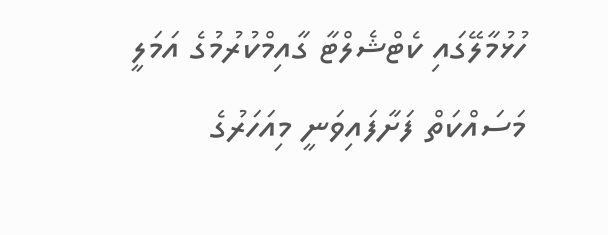ހުޅުމާލޭގައި ކެޓްޝެލްޓާ ގާއިމްކުރުމުގެ އަމަލީ މަސައްކަތް ފަށާފައިވަނީ މިއަހަރުގެ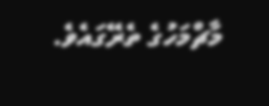މާޗްމަހުގެ ތެރޭގައެވެ.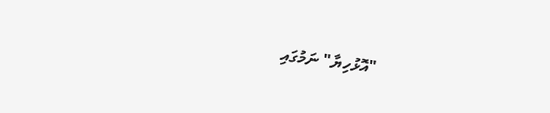"އޮޅުހިޔާ" ނަމުގައި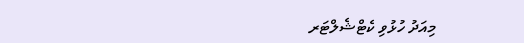މިއަދު ހުޅުވި ކެޓްޝެލްޓަރ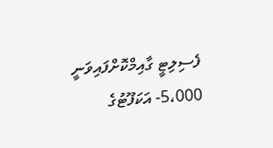ފެސިލިޓީ ގާއިމްކޮށްފައިވަނީ 5،000- އަކަފޫޓުގެ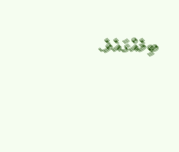ބިމެއްގައެވެ.